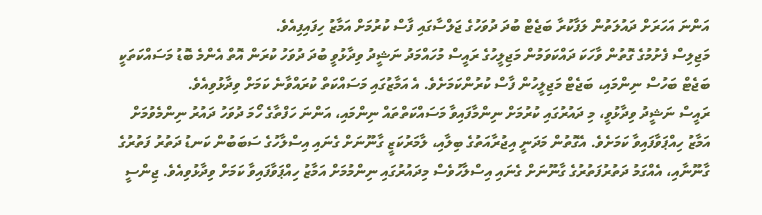އަންނަ އަހަރަށް ދައުލަތުން ލަފާކުރާ ބަޖެޓް ބުދަ ދުވަހުގެ ޖަލްސާގައި ފާސް ކުރުމަށް އަމާޒު ހިފައިފިއެވެ.
މަޖިލިސް ފެށުމުގެ ގޮތުން ވާހަކަ ދައްކަވަމުން މަޖިލީހުގެ ރައީސް މުހައްމަދު ނަޝީދު ވިދާޅުވީ ބުދަ ދުވަހު ކުރަން އޮތް އެންމެ ބޮޑު މަސައްކަތަކީ ބަޖެޓް ބަހުސް ނިންމައި، ބަޖެޓް މަޖިލީހުން ފާސް ކުރުންކަމަށެވެ. އެ އަމާޒުގައި މަސައްކަތް ކުރައްވާނެ ކަމަށް ވިދާޅުވިއެވެ.
ރައީސް ނަޝީދު ވިދާޅުވީ، މި ދައުރުގައި ކުރުމަށް ނިންމާފައިވާ މަސައްކަތްތައް ނިންމައި، އަންނަ ހަފްތާގެ ހޯމަ ދުވަހު ދައުރު ނިންމެވުމަށް އަމާޒު ހިއްޕަވާފައިވާ ކަމަށެވެ. އެގޮތުން މަދަނީ އިޖުރާއަތުގެ ބިލާއި، ލާމަރުކަޒީ ގާނޫނަށް ގެނައި އިސްލާހުގެ ސަބަބުން ކަނޑު ދަތުރު ފަތުރުގެ ގާނޫނާއި، އެއްގަމު ދަތުރުފަތުރުގެ ގާނޫނަށް ގެނައި އިސްލާހުވެސް މިދައުރުގައި ނިންމުމަށް އަމާޒު ހިއްޕަވާފައިވާ ކަމަށް ވިދާޅުވިއެވެ. ޖިންސީ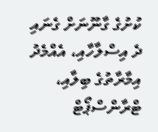ކުށުގެ ގާނޫނަށް ގެނައި ދެ އިސްލާހާއި، އެއްމެދު އިމާރާތުގެ ބިލާއި، ޓްރާންސްޕޯޓް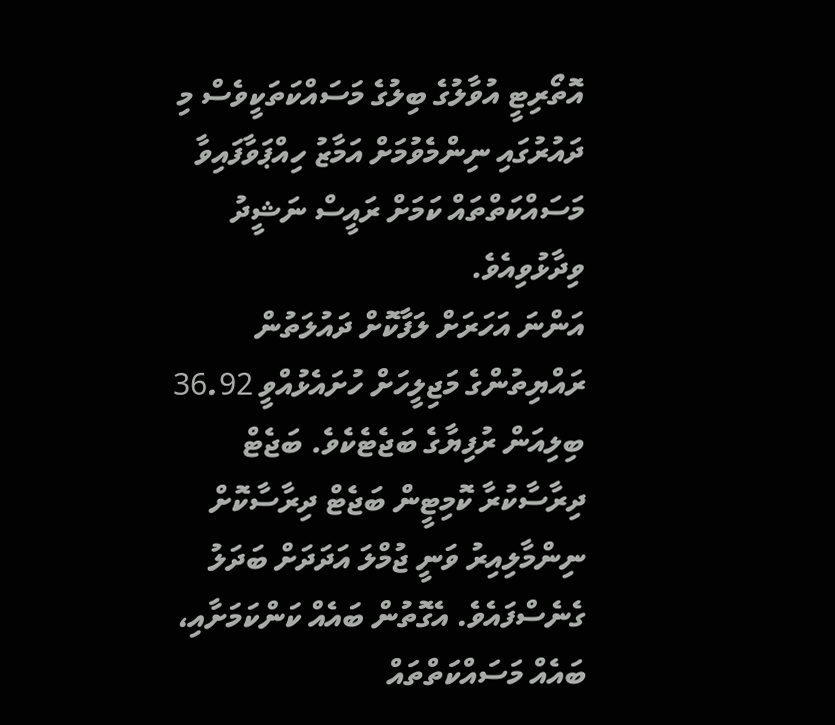އޮތޯރިޓީ އުވާލުގެ ބިލުގެ މަސައްކަތަކީވެސް މި ދައުރުގައި ނިންމެވުމަށް އަމާޒު ހިއްޕަވާފައިވާ މަސައްކަތްތައް ކަމަށް ރައީސް ނަޝީދު ވިދާޅުވިއެވެ.
އަންނަ އަހަރަށް ލަފާކޮށް ދައުލަތުން ރައްޔިތުންގެ މަޖިލީހަށް ހުށައެޅުއްވީ 36.92 ބިލިއަން ރުފިޔާގެ ބަޖެޓެކެވެ. ބަޖެޓް ދިރާސާކުރާ ކޮމިޓީން ބަޖެޓް ދިރާސާކޮށް ނިންމާލިއިރު ވަނީ ޖުމްލަ އަދަދަށް ބަދަލު ގެނެސްފައެވެ. އެގޮތުން ބައެއް ކަންކަމަށާއި، ބައެއް މަސައްކަތްތައް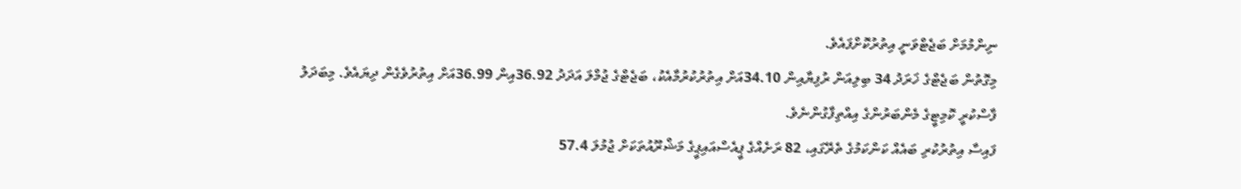ނިންމުމަށް ބަޖެޓްވަނީ އިތުރުކޮށްފައެވެ.
މިގޮތުން ބަޖެޓްގެ ޚަރަދު 34 ބިލިއަން ރުފިޔާއިން 34.10އަށް އިތުރުކުރުމާއެކު، ބަޖެޓްގެ ޖުމްލަ އަދަދު 36.92އިން 36.99އަށް އިތުރުވެގެން ދިޔައެވެ. މިބަދަލު ފާސްކުރީ ކޮމިޓީގެ މެންބަރުންގެ އިއްތިފާގުންނެވެ.
ފައިސާ އިތުރުކުރި ބައެއް ކަންކަމުގެ ތެރޭގައި، 82 ރަށެއްގެ ޕީއެސްއައިޕީގެ މަޝްރޫއުތަކަށް ޖުމުލަ 57.4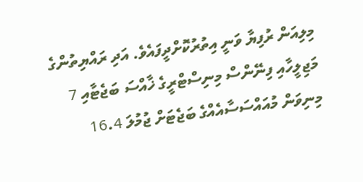މިލިއަން ރުފިޔާ ވަނީ އިތުރުކޮށްދީފައެވެ. އަދި ރައްޔިތުންގެ މަޖިލީހާއި ފިނޭންސް މިނިސްޓްރީގެ ޚާއްސަ ބަޖެޓާއި 7 މިނިވަން މުއައްސަސާއެއްގެ ބަޖެޓަށް ޖުމުލަ 16.4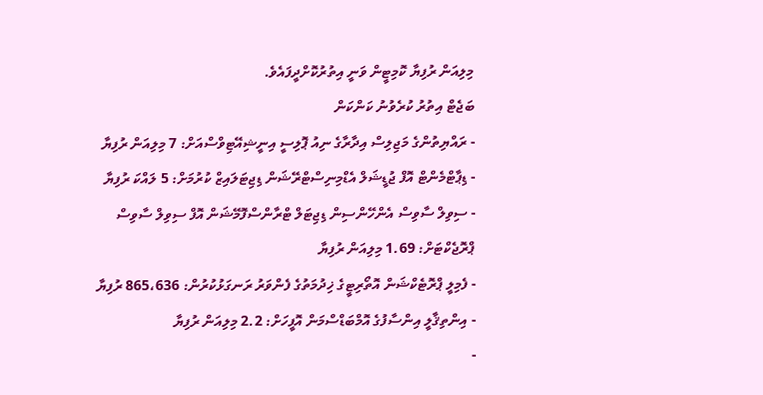މިލިއަން ރުފިޔާ ކޮމިޓީން ވަނީ އިތުރުކޮށްދީފައެވެ.
ބަޖެޓް އިތުރު ކުރެވުނު ކަންކަން
- ރައްޔިތުންގެ މަޖިލިސް އިދާރާގެ ނިއު ޕޮލިސީ އިނީޝިއޭޓިވްސްއަށް: 7 މިލިއަން ރުފިޔާ
- ޑިޕާޓްމެންޓް އޮފް ޖުޑީޝަލް އެޑްމިނިސްޓްރޭޝަން ޑިޖިޓަލައިޒް ކުރުމަށް: 5 ލައްކަ ރުފިޔާ
- ސިވިލް ސާވިސް އެންހޭންސިން ޑިޖިޓަލް ޓްރާންސްފޮމޭޝަން އޮފް ސިވިލް ސާވިސް ޕްރޮޖެކްޓަށް: 1.69 މިލިއަން ރުފިޔާ
- ފެމިލީ ޕްރޮޓެކްޝަން އޮތޯރިޓީގެ ޚިދުމަތުގެ ފެންވަރު ރަނގަޅުކުރުން: 865،636 ރުފިޔާ
- އިންތިޤާލީ އިންސާފުގެ އޮމްބަޑްސްމަން އޮފީހަށް: 2.2 މިލިއަން ރުފިޔާ
-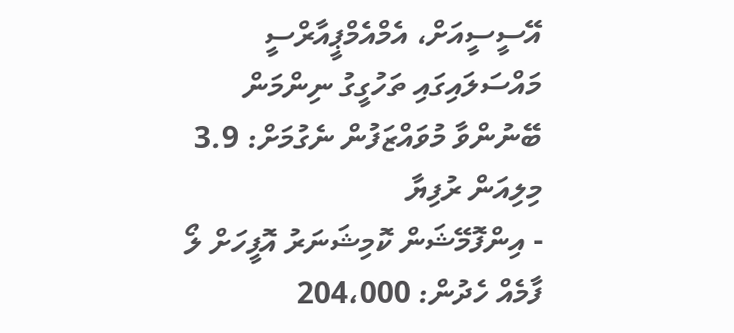އޭސީސީއަށް، އެމްއެމްޕީއާރްސީ މައްސަލައިގައި ތަހުގީގު ނިންމަން ބޭނުންވާ މުވައްޒަފުން ނެގުމަށް: 3.9 މިލިއަން ރުފިޔާ
- އިންފޮމޭޝަން ކޮމިޝަނަރު އޮފީހަށް ލޯ ފާމެއް ހެދުން: 204،000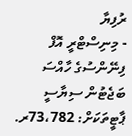ރުފިޔާ
- މިނިސްޓްރީ އޮފް ފިނޭންސުގެ ހާއްސަ ބަޖެޓުން ސިޔާސީ ޕާޓީތަކަށް: 73،782ރ.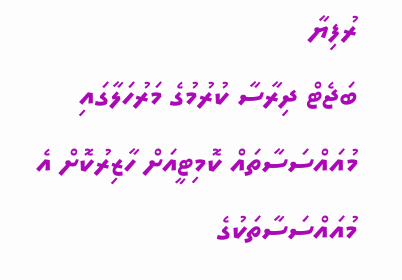ރުފިޔާ
ބަޖެޓް ދިރާސާ ކުރުމުގެ މަރުހަލާގައި މުއައްސަސާތައް ކޮމިޓީއަށް ހާޒިރުކޮށް އެ މުއައްސަސާތަކުގެ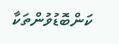ކަންބޮޑުވުންތަކާ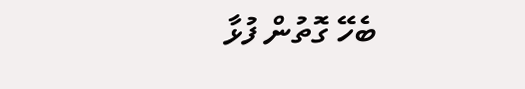ބެހޭ ގޮތުން ފުޅާ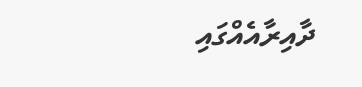ދާއިރާއެއްގައި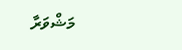މަޝްވަރާ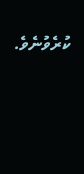ކުރެވުނެވެ.